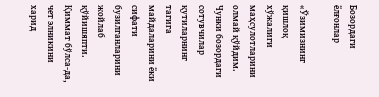Бозордаги ёлғонлар

«Ўзимизнинг қишлоқ хўжалиги маҳсулотларини олмай қўйдим. Чунки бозордаги сотувчилар қутиларнинг тагига майдаларини ёки сифати бузилганларини жойлаб қўйишяпти. Қиммат бўлса-да, чет элникини харид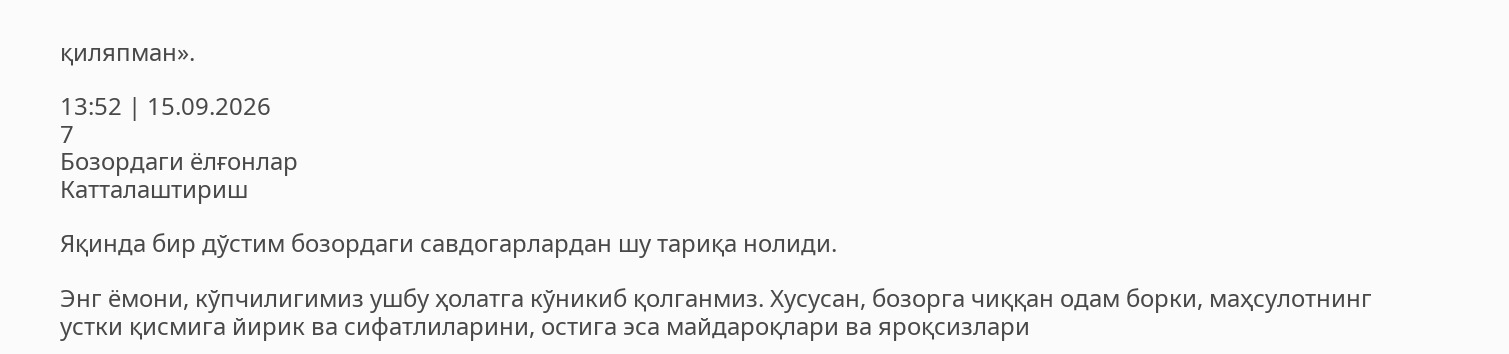қиляпман».

13:52 | 15.09.2026
7
Бозордаги ёлғонлар
Катталаштириш

Яқинда бир дўстим бозордаги савдогарлардан шу тариқа нолиди.

Энг ёмони, кўпчилигимиз ушбу ҳолатга кўникиб қолганмиз. Хусусан, бозорга чиққан одам борки, маҳсулотнинг устки қисмига йирик ва сифатлиларини, остига эса майдароқлари ва яроқсизлари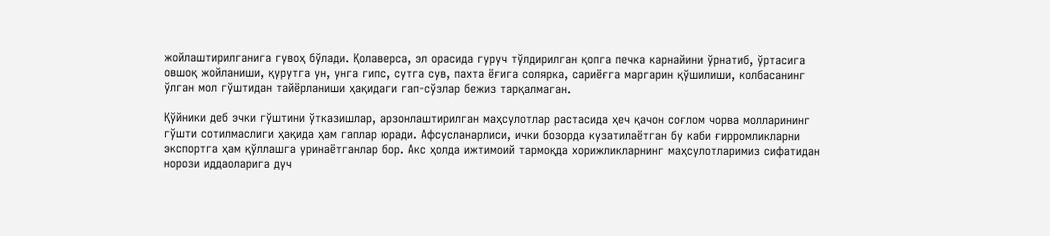жойлаштирилганига гувоҳ бўлади. Қолаверса, эл орасида гуруч тўлдирилган қопга печка карнайини ўрнатиб, ўртасига овшоқ жойланиши, қурутга ун, унга гипс, сутга сув, пахта ёғига солярка, сариёғга маргарин қўшилиши, колбасанинг ўлган мол гўштидан тайёрланиши ҳақидаги гап-сўзлар бежиз тарқалмаган.

Қўйники деб эчки гўштини ўтказишлар, арзонлаштирилган маҳсулотлар растасида ҳеч қачон соғлом чорва молларининг гўшти сотилмаслиги ҳақида ҳам гаплар юради. Афсусланарлиси, ички бозорда кузатилаётган бу каби ғирромликларни экспортга ҳам қўллашга уринаётганлар бор. Акс ҳолда ижтимоий тармоқда хорижликларнинг маҳсулотларимиз сифатидан норози иддаоларига дуч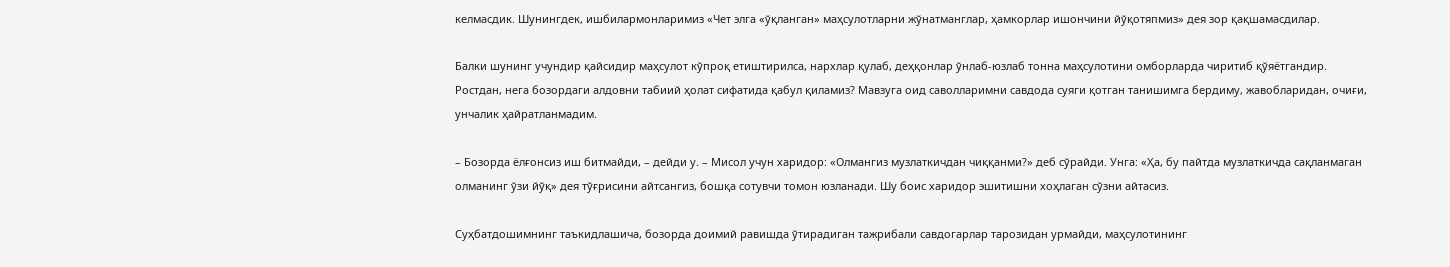келмасдик. Шунингдек, ишбилармонларимиз «Чет элга «ўқланган» маҳсулотларни жўнатманглар, ҳамкорлар ишончини йўқотяпмиз» дея зор қақшамасдилар.

Балки шунинг учундир қайсидир маҳсулот кўпроқ етиштирилса, нархлар қулаб, деҳқонлар ўнлаб-юзлаб тонна маҳсулотини омборларда чиритиб қўяётгандир. Ростдан, нега бозордаги алдовни табиий ҳолат сифатида қабул қиламиз? Мавзуга оид саволларимни савдода суяги қотган танишимга бердиму, жавобларидан, очиғи, унчалик ҳайратланмадим.

– Бозорда ёлғонсиз иш битмайди, – дейди у. – Мисол учун харидор: «Олмангиз музлаткичдан чиққанми?» деб сўрайди. Унга: «Ҳа, бу пайтда музлаткичда сақланмаган олманинг ўзи йўқ» дея тўғрисини айтсангиз, бошқа сотувчи томон юзланади. Шу боис харидор эшитишни хоҳлаган сўзни айтасиз.

Суҳбатдошимнинг таъкидлашича, бозорда доимий равишда ўтирадиган тажрибали савдогарлар тарозидан урмайди, маҳсулотининг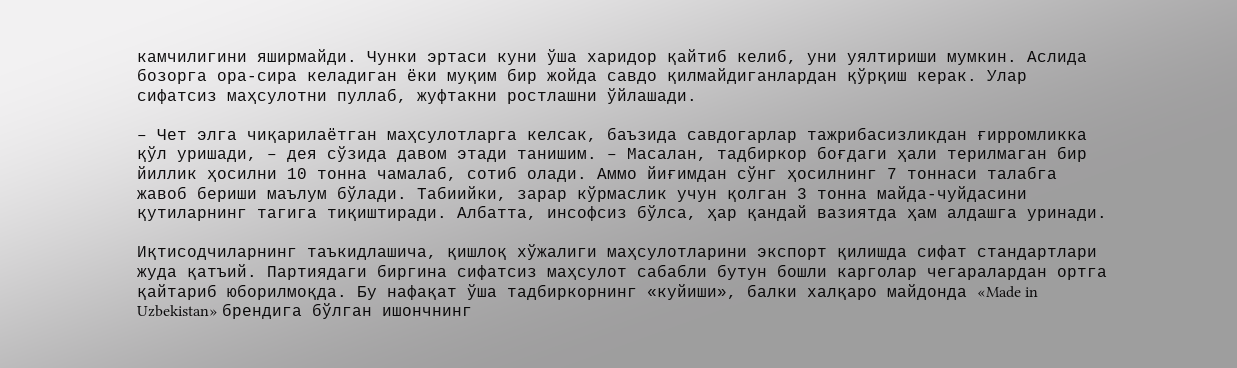камчилигини яширмайди. Чунки эртаси куни ўша харидор қайтиб келиб, уни уялтириши мумкин. Аслида бозорга ора-сира келадиган ёки муқим бир жойда савдо қилмайдиганлардан қўрқиш керак. Улар сифатсиз маҳсулотни пуллаб, жуфтакни ростлашни ўйлашади.

– Чет элга чиқарилаётган маҳсулотларга келсак, баъзида савдогарлар тажрибасизликдан ғирромликка қўл уришади, – дея сўзида давом этади танишим. – Масалан, тадбиркор боғдаги ҳали терилмаган бир йиллик ҳосилни 10 тонна чамалаб, сотиб олади. Аммо йиғимдан сўнг ҳосилнинг 7 тоннаси талабга жавоб бериши маълум бўлади. Табиийки, зарар кўрмаслик учун қолган 3 тонна майда-чуйдасини қутиларнинг тагига тиқиштиради. Албатта, инсофсиз бўлса, ҳар қандай вазиятда ҳам алдашга уринади.

Иқтисодчиларнинг таъкидлашича, қишлоқ хўжалиги маҳсулотларини экспорт қилишда сифат стандартлари жуда қатъий. Партиядаги биргина сифатсиз маҳсулот сабабли бутун бошли карголар чегаралардан ортга қайтариб юборилмоқда. Бу нафақат ўша тадбиркорнинг «куйиши», балки халқаро майдонда «Made in Uzbekistan» брендига бўлган ишончнинг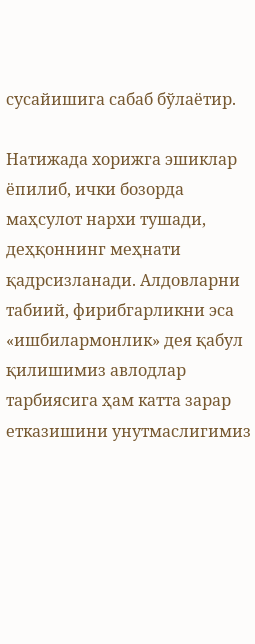сусайишига сабаб бўлаётир.

Натижада хорижга эшиклар ёпилиб, ички бозорда маҳсулот нархи тушади, деҳқоннинг меҳнати қадрсизланади. Алдовларни табиий, фирибгарликни эса «ишбилармонлик» дея қабул қилишимиз авлодлар тарбиясига ҳам катта зарар етказишини унутмаслигимиз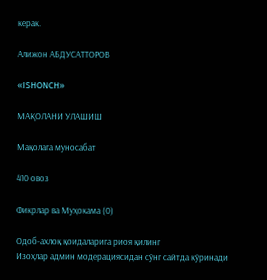керак.

Алижон АБДУСАТТОРОВ

«ISHONCH»

МАҚОЛАНИ УЛАШИШ

Мақолага муносабат

410 овоз

Фикрлар ва Муҳокама (0)

Одоб-ахлоқ қоидаларига риоя қилинг
Изоҳлар админ модерациясидан сўнг сайтда кўринади